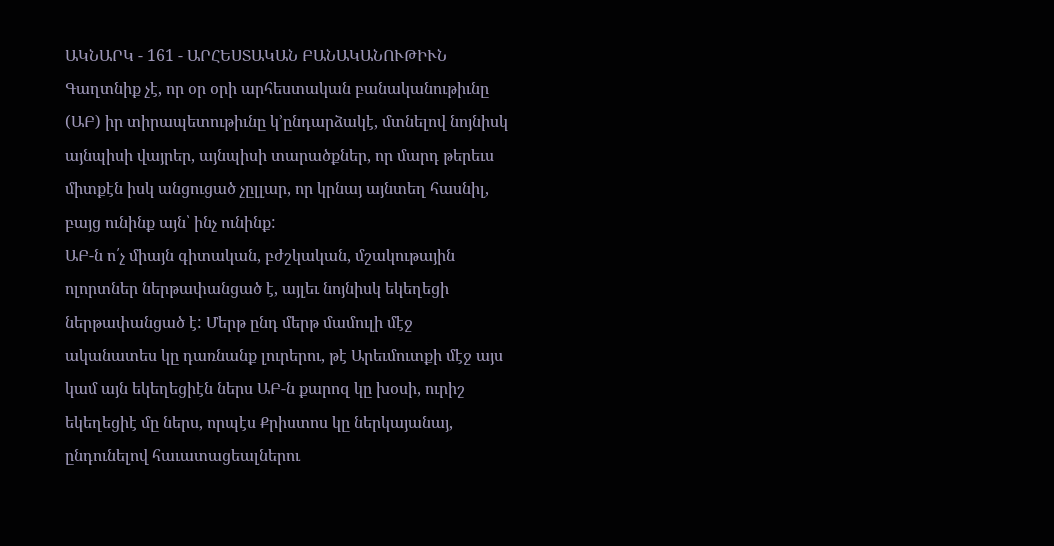ԱԿՆԱՐԿ - 161 - ԱՐՀԵՍՏԱԿԱՆ ԲԱՆԱԿԱՆՈՒԹԻՒՆ
Գաղտնիք չէ, որ օր օրի արհեստական բանականութիւնը (ԱԲ) իր տիրապետութիւնը կ՚ընդարձակէ, մտնելով նոյնիսկ այնպիսի վայրեր, այնպիսի տարածքներ, որ մարդ թերեւս միտքէն իսկ անցուցած չըլլար, որ կրնայ այնտեղ հասնիլ, բայց ունինք այն՝ ինչ ունինք:
ԱԲ-ն ո՛չ միայն գիտական, բժշկական, մշակութային ոլորտներ ներթափանցած է, այլեւ նոյնիսկ եկեղեցի ներթափանցած է: Մերթ ընդ մերթ մամուլի մէջ ականատես կը դառնանք լուրերու, թէ Արեւմուտքի մէջ այս կամ այն եկեղեցիէն ներս ԱԲ-ն քարոզ կը խօսի, ուրիշ եկեղեցիէ մը ներս, որպէս Քրիստոս կը ներկայանայ, ընդունելով հաւատացեալներու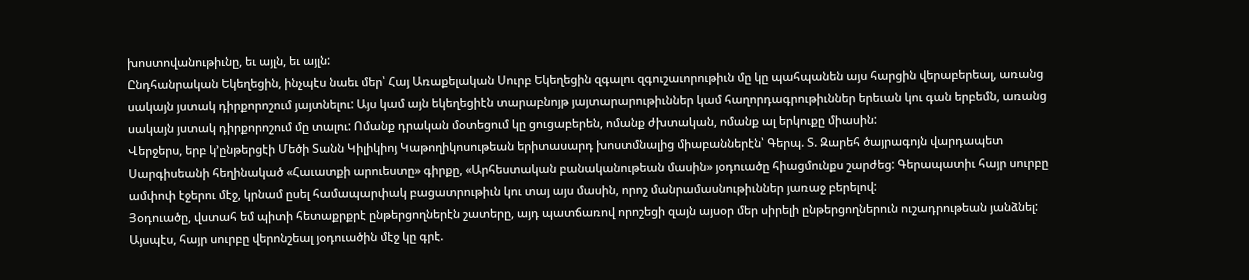խոստովանութիւնը, եւ այլն, եւ այլն:
Ընդհանրական Եկեղեցին, ինչպէս նաեւ մեր՝ Հայ Առաքելական Սուրբ Եկեղեցին զգալու զգուշաւորութիւն մը կը պահպանեն այս հարցին վերաբերեալ, առանց սակայն յստակ դիրքորոշում յայտնելու: Այս կամ այն եկեղեցիէն տարաբնոյթ յայտարարութիւններ կամ հաղորդագրութիւններ երեւան կու գան երբեմն, առանց սակայն յստակ դիրքորոշում մը տալու: Ոմանք դրական մօտեցում կը ցուցաբերեն, ոմանք ժխտական, ոմանք ալ երկուքը միասին:
Վերջերս, երբ կ՚ընթերցէի Մեծի Տանն Կիլիկիոյ Կաթողիկոսութեան երիտասարդ խոստմնալից միաբաններէն՝ Գերպ. Տ. Զարեհ ծայրագոյն վարդապետ Սարգիսեանի հեղինակած «Հաւատքի արուեստը» գիրքը, «Արհեստական բանականութեան մասին» յօդուածը հիացմունքս շարժեց: Գերապատիւ հայր սուրբը ամփոփ էջերու մէջ, կրնամ ըսել համապարփակ բացատրութիւն կու տայ այս մասին, որոշ մանրամասնութիւններ յառաջ բերելով:
Յօդուածը, վստահ եմ պիտի հետաքրքրէ ընթերցողներէն շատերը, այդ պատճառով որոշեցի զայն այսօր մեր սիրելի ընթերցողներուն ուշադրութեան յանձնել: Այսպէս, հայր սուրբը վերոնշեալ յօդուածին մէջ կը գրէ.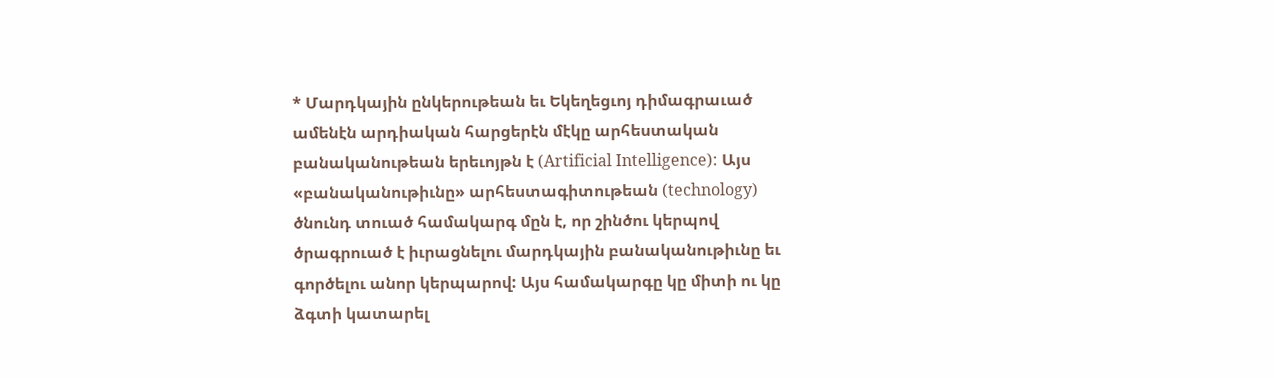* Մարդկային ընկերութեան եւ Եկեղեցւոյ դիմագրաւած ամենէն արդիական հարցերէն մէկը արհեստական բանականութեան երեւոյթն է (Artificial Intelligence): Այս «բանականութիւնը» արհեստագիտութեան (technology) ծնունդ տուած համակարգ մըն է, որ շինծու կերպով ծրագրուած է իւրացնելու մարդկային բանականութիւնը եւ գործելու անոր կերպարով: Այս համակարգը կը միտի ու կը ձգտի կատարել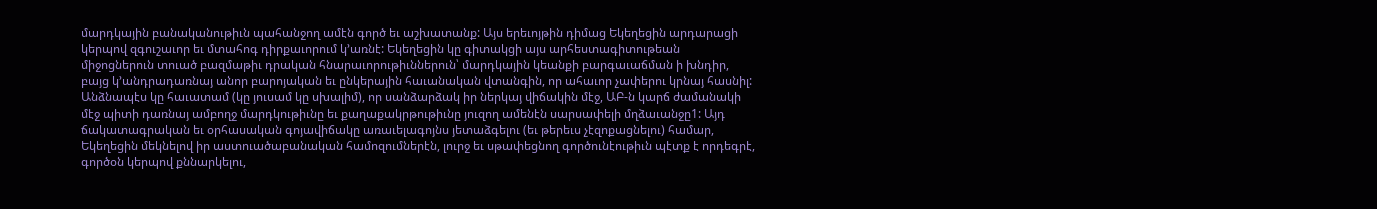մարդկային բանականութիւն պահանջող ամէն գործ եւ աշխատանք: Այս երեւոյթին դիմաց Եկեղեցին արդարացի կերպով զգուշաւոր եւ մտահոգ դիրքաւորում կ՚առնէ: Եկեղեցին կը գիտակցի այս արհեստագիտութեան միջոցներուն տուած բազմաթիւ դրական հնարաւորութիւններուն՝ մարդկային կեանքի բարգաւաճման ի խնդիր, բայց կ՚անդրադառնայ անոր բարոյական եւ ընկերային հաւանական վտանգին, որ ահաւոր չափերու կրնայ հասնիլ:
Անձնապէս կը հաւատամ (կը յուսամ կը սխալիմ), որ սանձարձակ իր ներկայ վիճակին մէջ, ԱԲ-ն կարճ ժամանակի մէջ պիտի դառնայ ամբողջ մարդկութիւնը եւ քաղաքակրթութիւնը յուզող ամենէն սարսափելի մղձաւանջը1: Այդ ճակատագրական եւ օրհասական գոյավիճակը առաւելագոյնս յետաձգելու (եւ թերեւս չէզոքացնելու) համար, Եկեղեցին մեկնելով իր աստուածաբանական համոզումներէն, լուրջ եւ սթափեցնող գործունէութիւն պէտք է որդեգրէ, գործօն կերպով քննարկելու,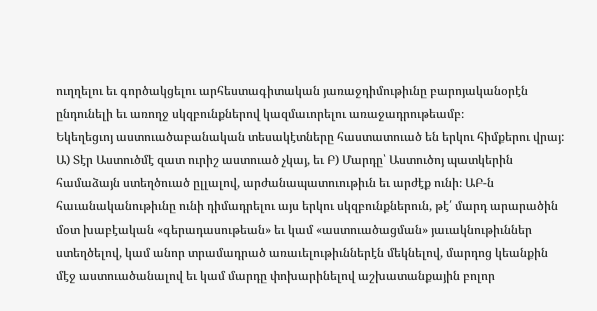ուղղելու եւ գործակցելու արհեստագիտական յառաջդիմութիւնը բարոյականօրէն ընդունելի եւ առողջ սկզբունքներով կազմաւորելու առաջադրութեամբ։
Եկեղեցւոյ աստուածաբանական տեսակէտները հաստատուած են երկու հիմքերու վրայ: Ա) Տէր Աստուծմէ զատ ուրիշ աստուած չկայ, եւ Բ) Մարդը՝ Աստուծոյ պատկերին համաձայն ստեղծուած ըլլալով, արժանապատուութիւն եւ արժէք ունի։ ԱԲ-ն հաւանականութիւնը ունի դիմադրելու այս երկու սկզբունքներուն, թէ՛ մարդ արարածին մօտ խաբէական «գերադասութեան» եւ կամ «աստուածացման» յաւակնութիւններ ստեղծելով, կամ անոր տրամադրած առաւելութիւններէն մեկնելով, մարդոց կեանքին մէջ աստուածանալով եւ կամ մարդը փոխարինելով աշխատանքային բոլոր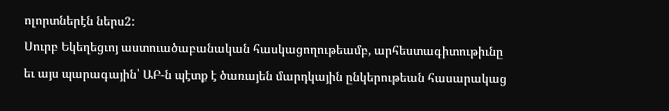ոլորտներէն ներս2:
Սուրբ Եկեղեցւոյ աստուածաբանական հասկացողութեամբ, արհեստագիտութիւնը եւ այս պարագային՝ ԱԲ-ն պէտք է ծառայեն մարդկային ընկերութեան հասարակաց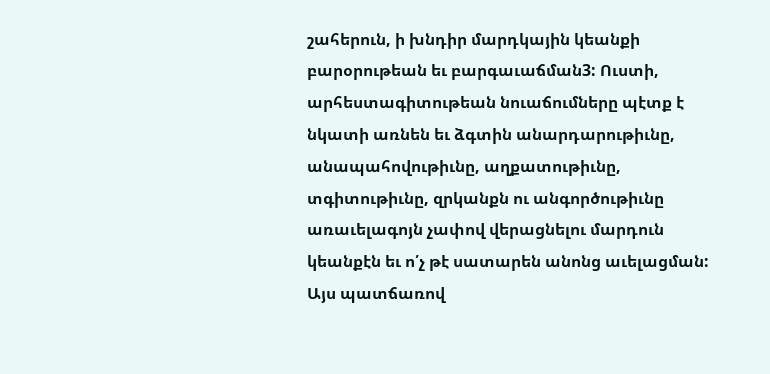շահերուն, ի խնդիր մարդկային կեանքի բարօրութեան եւ բարգաւաճման3: Ուստի, արհեստագիտութեան նուաճումները պէտք է նկատի առնեն եւ ձգտին անարդարութիւնը, անապահովութիւնը, աղքատութիւնը, տգիտութիւնը, զրկանքն ու անգործութիւնը առաւելագոյն չափով վերացնելու մարդուն կեանքէն եւ ո՛չ թէ սատարեն անոնց աւելացման: Այս պատճառով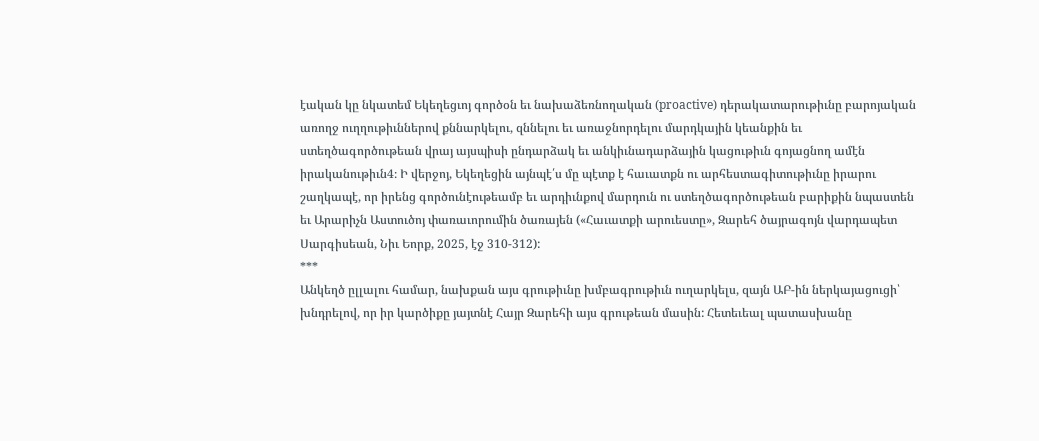էական կը նկատեմ Եկեղեցւոյ գործօն եւ նախաձեռնողական (proactive) դերակատարութիւնը բարոյական առողջ ուղղութիւններով քննարկելու, զննելու եւ առաջնորդելու մարդկային կեանքին եւ ստեղծագործութեան վրայ այսպիսի ընդարձակ եւ անկիւնադարձային կացութիւն գոյացնող ամէն իրականութիւն4։ Ի վերջոյ, Եկեղեցին այնպէ՛ս մը պէտք է հաւատքն ու արհեստագիտութիւնը իրարու շաղկապէ, որ իրենց գործունէութեամբ եւ արդիւնքով մարդուն ու ստեղծագործութեան բարիքին նպաստեն եւ Արարիչն Աստուծոյ փառաւորումին ծառայեն («Հաւատքի արուեստը», Զարեհ ծայրագոյն վարդապետ Սարգիսեան, Նիւ Եորք, 2025, էջ 310-312):
***
Անկեղծ ըլլալու համար, նախքան այս գրութիւնը խմբագրութիւն ուղարկելս, զայն ԱԲ-ին ներկայացուցի՝ խնդրելով, որ իր կարծիքը յայտնէ Հայր Զարեհի այս գրութեան մասին: Հետեւեալ պատասխանը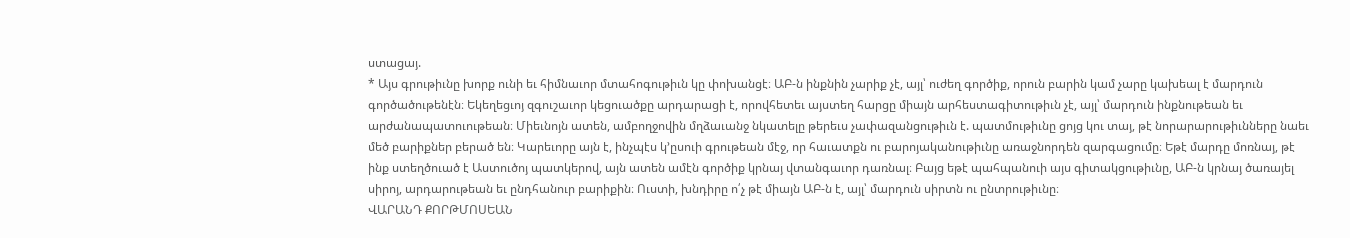ստացայ.
* Այս գրութիւնը խորք ունի եւ հիմնաւոր մտահոգութիւն կը փոխանցէ։ ԱԲ-ն ինքնին չարիք չէ, այլ՝ ուժեղ գործիք, որուն բարին կամ չարը կախեալ է մարդուն գործածութենէն։ Եկեղեցւոյ զգուշաւոր կեցուածքը արդարացի է, որովհետեւ այստեղ հարցը միայն արհեստագիտութիւն չէ, այլ՝ մարդուն ինքնութեան եւ արժանապատուութեան։ Միեւնոյն ատեն, ամբողջովին մղձաւանջ նկատելը թերեւս չափազանցութիւն է. պատմութիւնը ցոյց կու տայ, թէ նորարարութիւնները նաեւ մեծ բարիքներ բերած են։ Կարեւորը այն է, ինչպէս կ՚ըսուի գրութեան մէջ, որ հաւատքն ու բարոյականութիւնը առաջնորդեն զարգացումը։ Եթէ մարդը մոռնայ, թէ ինք ստեղծուած է Աստուծոյ պատկերով, այն ատեն ամէն գործիք կրնայ վտանգաւոր դառնալ։ Բայց եթէ պահպանուի այս գիտակցութիւնը, ԱԲ-ն կրնայ ծառայել սիրոյ, արդարութեան եւ ընդհանուր բարիքին։ Ուստի, խնդիրը ո՛չ թէ միայն ԱԲ-ն է, այլ՝ մարդուն սիրտն ու ընտրութիւնը։
ՎԱՐԱՆԴ ՔՈՐԹՄՈՍԵԱՆ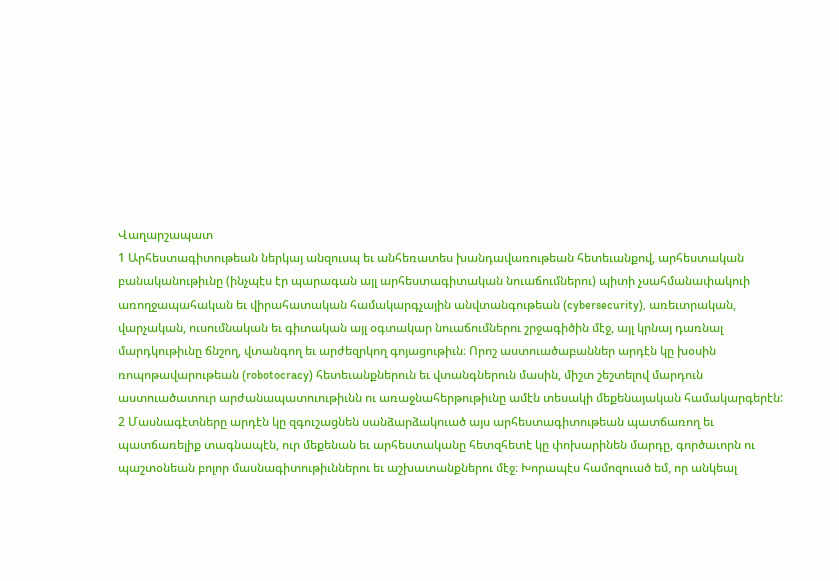Վաղարշապատ
1 Արհեստագիտութեան ներկայ անզուսպ եւ անհեռատես խանդավառութեան հետեւանքով, արհեստական բանականութիւնը (ինչպէս էր պարագան այլ արհեստագիտական նուաճումներու) պիտի չսահմանափակուի առողջապահական եւ վիրահատական համակարգչային անվտանգութեան (cybersecurity), առեւտրական, վարչական, ուսումնական եւ գիտական այլ օգտակար նուաճումներու շրջագիծին մէջ, այլ կրնայ դառնալ մարդկութիւնը ճնշող, վտանգող եւ արժեզրկող գոյացութիւն։ Որոշ աստուածաբաններ արդէն կը խօսին ռոպոթավարութեան (robotocracy) հետեւանքներուն եւ վտանգներուն մասին, միշտ շեշտելով մարդուն աստուածատուր արժանապատուութիւնն ու առաջնահերթութիւնը ամէն տեսակի մեքենայական համակարգերէն:
2 Մասնագէտները արդէն կը զգուշացնեն սանձարձակուած այս արհեստագիտութեան պատճառող եւ պատճառելիք տագնապէն, ուր մեքենան եւ արհեստականը հետզհետէ կը փոխարինեն մարդը, գործաւորն ու պաշտօնեան բոլոր մասնագիտութիւններու եւ աշխատանքներու մէջ։ Խորապէս համոզուած եմ, որ անկեալ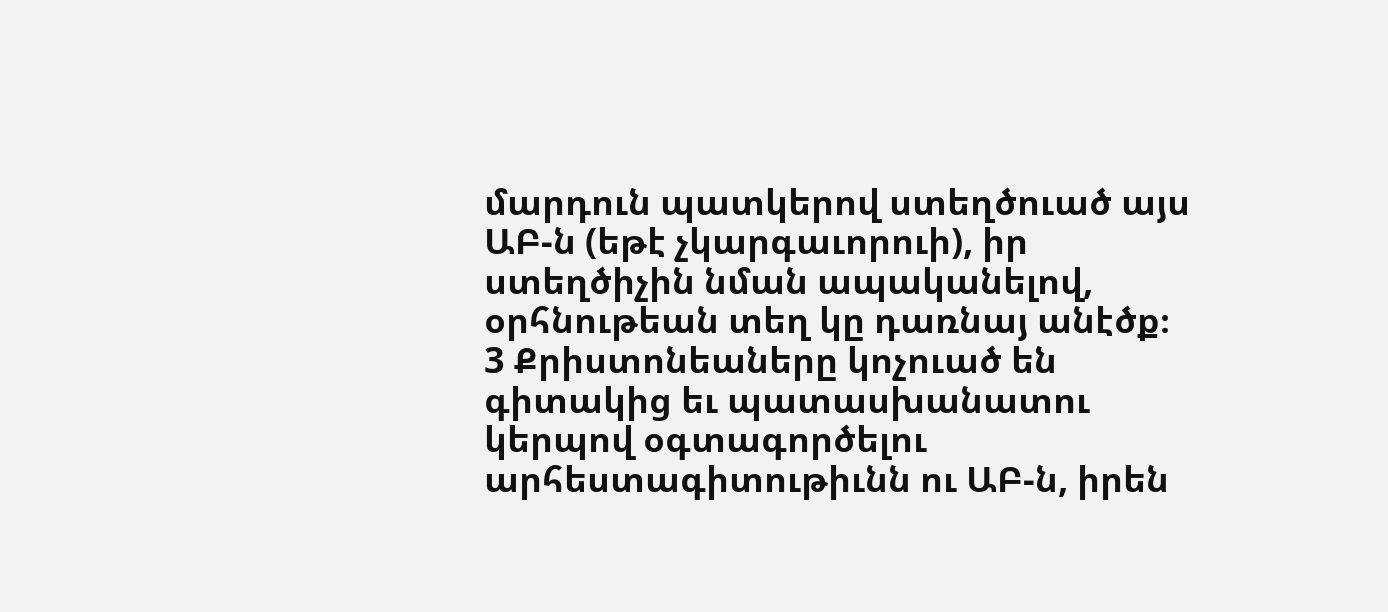մարդուն պատկերով ստեղծուած այս ԱԲ-ն (եթէ չկարգաւորուի), իր ստեղծիչին նման ապականելով, օրհնութեան տեղ կը դառնայ անէծք։
3 Քրիստոնեաները կոչուած են գիտակից եւ պատասխանատու կերպով օգտագործելու արհեստագիտութիւնն ու ԱԲ-ն, իրեն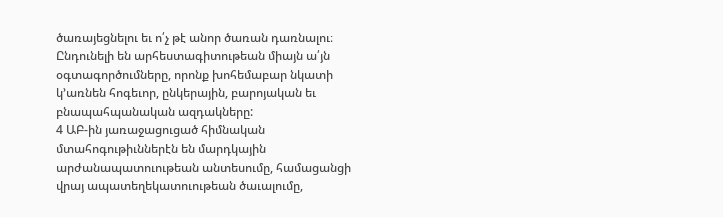ծառայեցնելու եւ ո՛չ թէ անոր ծառան դառնալու։ Ընդունելի են արհեստագիտութեան միայն ա՛յն օգտագործումները, որոնք խոհեմաբար նկատի կ՚առնեն հոգեւոր, ընկերային, բարոյական եւ բնապահպանական ազդակները:
4 ԱԲ-ին յառաջացուցած հիմնական մտահոգութիւններէն են մարդկային արժանապատուութեան անտեսումը, համացանցի վրայ ապատեղեկատուութեան ծաւալումը,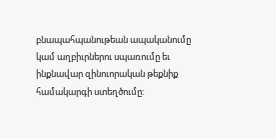բնապահպանութեան ապականումը կամ աղբիւրներու սպառումը եւ ինքնավար զինուորական թեքնիք համակարգի ստեղծումը: